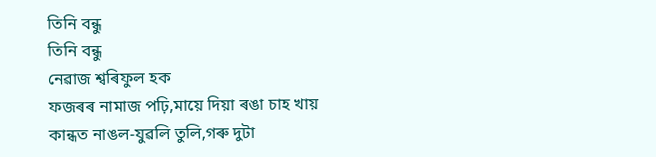তিনি বন্ধু
তিনি বন্ধু
নেৱাজ শ্বৰিফুল হক
ফজৰৰ নামাজ পঢ়ি,মায়ে দিয়া ৰঙা চাহ খায়
কান্ধত নাঙল-যুৱলি তুলি,গৰু দুটা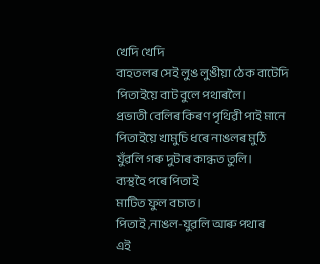খেদি খেদি
বাহতলৰ সেই লুঙ লুঙীয়া ঠেক বাটেদি
পিতাইয়ে বাট বুলে পথাৰলৈ।
প্ৰভাতী বেলিৰ কিৰণ পৃথিৱী পাই মানে
পিতাইয়ে খামুচি ধৰে নাঙলৰ মুঠি
যুঁৱলি গৰু দুটাৰ কান্ধত তুলি।
ব্যস্থহৈ পৰে পিতাই
মাটিত ফুল বচাত।
পিতাই ,নাঙল-যুৱলি আৰু পথাৰ
এই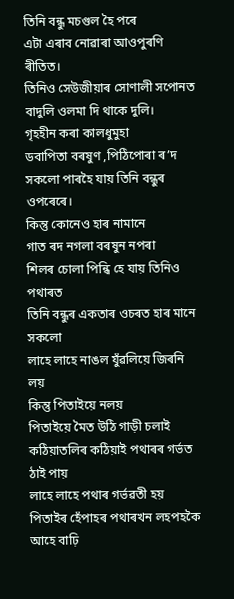তিনি বন্ধু মচগুল হৈ পৰে
এটা এৰাব নোৱাৰা আওপুৰণি ৰীতিত।
তিনিও সেউজীয়াৰ সোণালী সপোনত
বাদুলি ওলমা দি থাকে দুলি।
গৃহহীন কৰা কালধুমুহা
ডবাপিতা বৰষুণ ,পিঠিপোৰা ৰ’দ
সকলো পাৰহৈ যায় তিনি বন্ধুৰ ওপৰেৰে।
কিন্তু কোনেও হাৰ নামানে
গাত ৰদ নগলা বৰষুন নপৰা
শিলৰ চোলা পিন্ধি হে যায় তিনিও পথাৰত
তিনি বন্ধুৰ একতাৰ ওচৰত হাৰ মানে সকলো
লাহে লাহে নাঙল যুঁৱলিয়ে জিৰনি লয়
কিন্তু পিতাইয়ে নলয়
পিতাইয়ে মৈত উঠি গাড়ী চলাই
কঠিয়াতলিৰ কঠিয়াই পথাৰৰ গৰ্ভত ঠাই পায়
লাহে লাহে পথাৰ গৰ্ভৱতী হয়
পিতাইৰ হেঁপাহৰ পথাৰখন লহপহকৈ আহে বাঢ়ি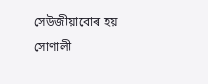সেউজীয়াবোৰ হয় সোণালী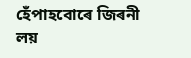হেঁপাহবোৰে জিৰনী লয়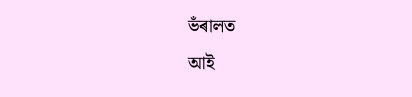ভঁৰালত
আই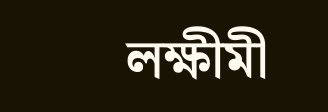লক্ষীমী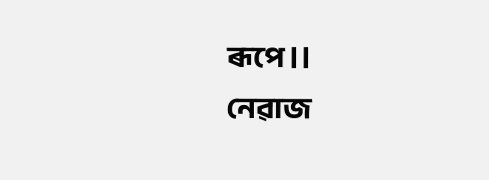ৰূপে।।
নেৱাজ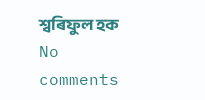শ্বৰিফুল হক
No comments